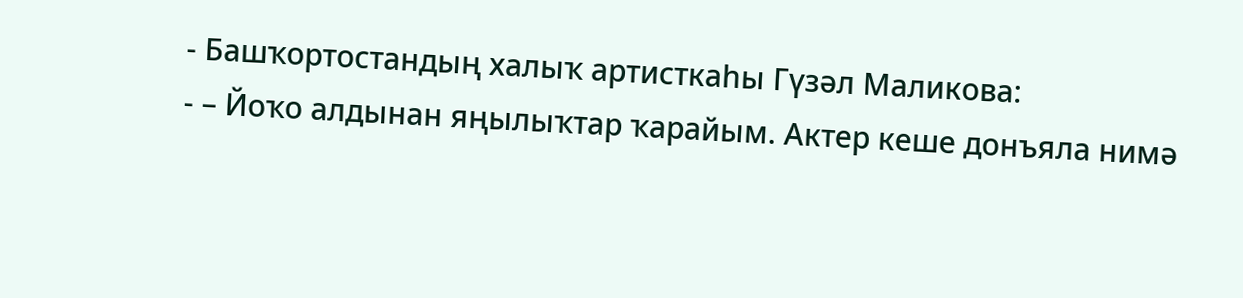- Башҡортостандың халыҡ артисткаһы Гүзәл Маликова:
- – Йоҡо алдынан яңылыҡтар ҡарайым. Актер кеше донъяла нимә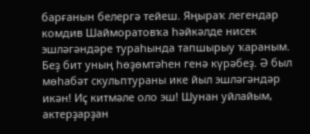барғанын белергә тейеш. Яңыраҡ легендар комдив Шайморатовҡа һәйкәлде нисек эшләгәндәре тураһында тапшырыу ҡараным. Беҙ бит уның һөҙөмтәһен генә күрәбеҙ. Ә был мөһабәт скульптураны ике йыл эшләгәндәр икән! Иҫ китмәле оло эш! Шунан уйлайым, актерҙарҙан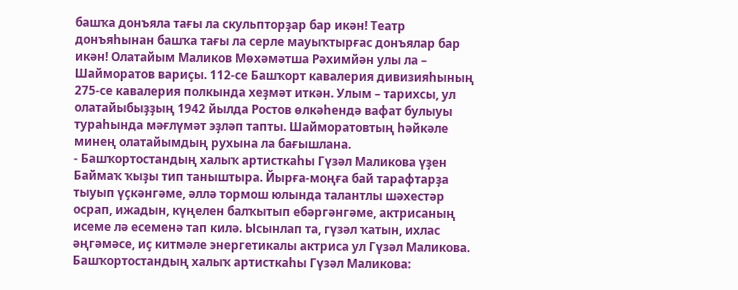башҡа донъяла тағы ла скульпторҙар бар икән! Театр донъяһынан башҡа тағы ла серле мауыҡтырғас донъялар бар икән! Олатайым Маликов Мөхәмәтша Рәхимйән улы ла – Шайморатов вариҫы. 112-се Башҡорт кавалерия дивизияһының 275-се кавалерия полкында хеҙмәт иткән. Улым – тарихсы, ул олатайыбыҙҙың 1942 йылда Ростов өлкәһендә вафат булыуы тураһында мәғлүмәт эҙләп тапты. Шайморатовтың һәйкәле минең олатайымдың рухына ла бағышлана.
- Башҡортостандың халыҡ артисткаһы Гүзәл Маликова үҙен Баймаҡ ҡыҙы тип таныштыра. Йырға-моңға бай тарафтарҙа тыуып үҫкәнгәме, әллә тормош юлында талантлы шәхестәр осрап, ижадын, күңелен балҡытып ебәргәнгәме, актрисаның исеме лә есеменә тап килә. Ысынлап та, гүзәл ҡатын, ихлас әңгәмәсе, иҫ китмәле энергетикалы актриса ул Гүзәл Маликова.
Башҡортостандың халыҡ артисткаһы Гүзәл Маликова: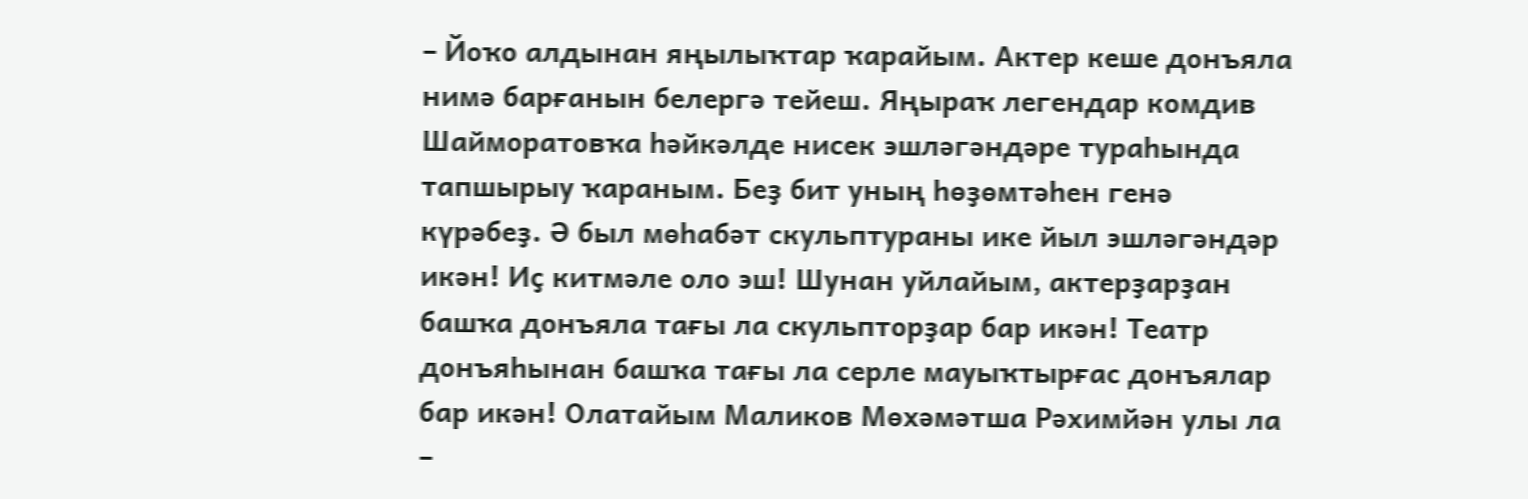– Йоҡо алдынан яңылыҡтар ҡарайым. Актер кеше донъяла нимә барғанын белергә тейеш. Яңыраҡ легендар комдив Шайморатовҡа һәйкәлде нисек эшләгәндәре тураһында тапшырыу ҡараным. Беҙ бит уның һөҙөмтәһен генә күрәбеҙ. Ә был мөһабәт скульптураны ике йыл эшләгәндәр икән! Иҫ китмәле оло эш! Шунан уйлайым, актерҙарҙан башҡа донъяла тағы ла скульпторҙар бар икән! Театр донъяһынан башҡа тағы ла серле мауыҡтырғас донъялар бар икән! Олатайым Маликов Мөхәмәтша Рәхимйән улы ла –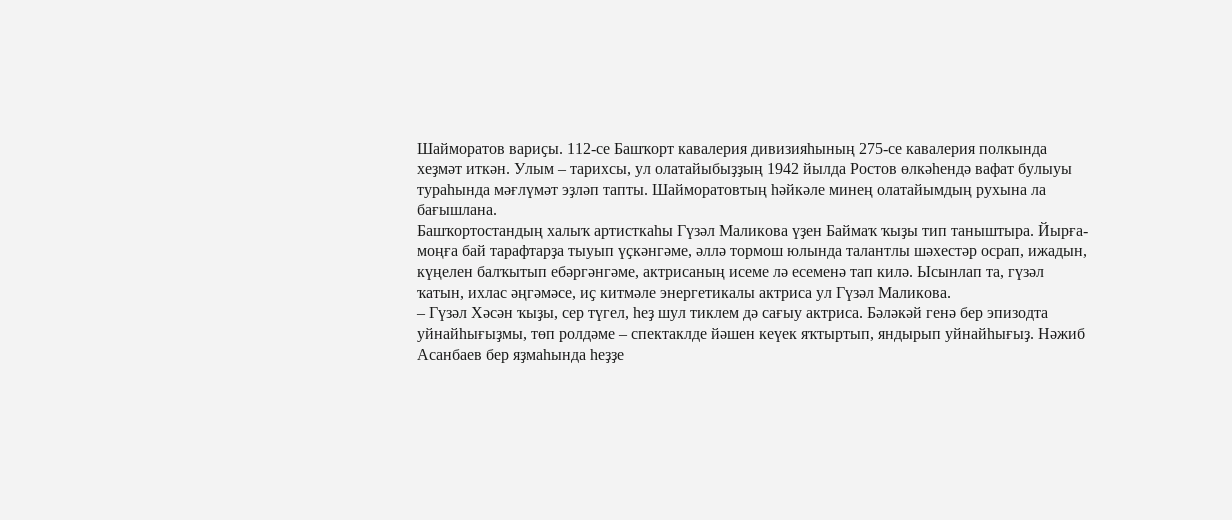Шайморатов вариҫы. 112-се Башҡорт кавалерия дивизияһының 275-се кавалерия полкында хеҙмәт иткән. Улым – тарихсы, ул олатайыбыҙҙың 1942 йылда Ростов өлкәһендә вафат булыуы тураһында мәғлүмәт эҙләп тапты. Шайморатовтың һәйкәле минең олатайымдың рухына ла бағышлана.
Башҡортостандың халыҡ артисткаһы Гүзәл Маликова үҙен Баймаҡ ҡыҙы тип таныштыра. Йырға-моңға бай тарафтарҙа тыуып үҫкәнгәме, әллә тормош юлында талантлы шәхестәр осрап, ижадын, күңелен балҡытып ебәргәнгәме, актрисаның исеме лә есеменә тап килә. Ысынлап та, гүзәл ҡатын, ихлас әңгәмәсе, иҫ китмәле энергетикалы актриса ул Гүзәл Маликова.
– Гүзәл Хәсән ҡыҙы, сер түгел, һеҙ шул тиклем дә сағыу актриса. Бәләкәй генә бер эпизодта уйнайһығыҙмы, төп ролдәме – спектаклде йәшен кеүек яҡтыртып, яндырып уйнайһығыҙ. Нәжиб Асанбаев бер яҙмаһында һеҙҙе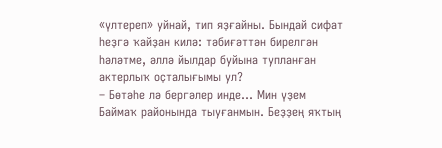«үлтереп» уйнай, тип яҙғайны. Бындай сифат һеҙгә ҡайҙан килә: тәбиғәттән бирелгән һәләтме, әллә йылдар буйына тупланған актерлыҡ оҫталығымы ул?
– Бөтәһе лә бергәлер инде... Мин үҙем Баймаҡ районында тыуғанмын. Беҙҙең яҡтың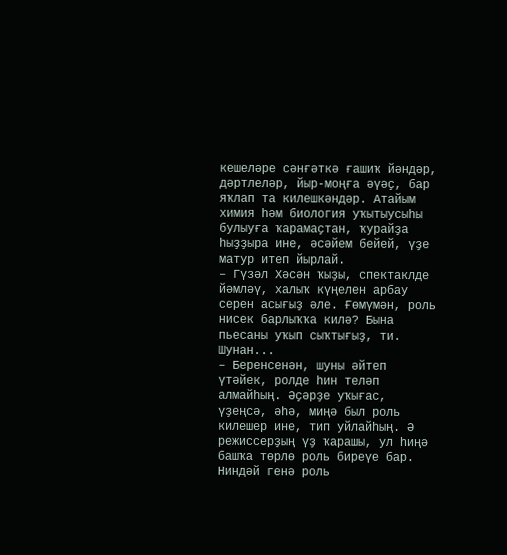кешеләре сәнғәткә ғашиҡ йәндәр, дәртлеләр, йыр-моңға әүәҫ, бар яҡлап та килешкәндәр. Атайым химия һәм биология уҡытыусыһы булыуға ҡарамаҫтан, ҡурайҙа һыҙҙыра ине, әсәйем бейей, үҙе матур итеп йырлай.
– Гүзәл Хәсән ҡыҙы, спектаклде йәмләү, халыҡ күңелен арбау серен асығыҙ әле. Ғөмүмән, роль нисек барлыҡҡа килә? Бына пьесаны уҡып сыҡтығыҙ, ти. Шунан...
– Беренсенән, шуны әйтеп үтәйек, ролде һин теләп алмайһың. Әҫәрҙе уҡығас, үҙеңсә, әһә, миңә был роль килешер ине, тип уйлайһың. Ә режиссерҙың үҙ ҡарашы, ул һиңә башҡа төрлө роль биреүе бар. Ниндәй генә роль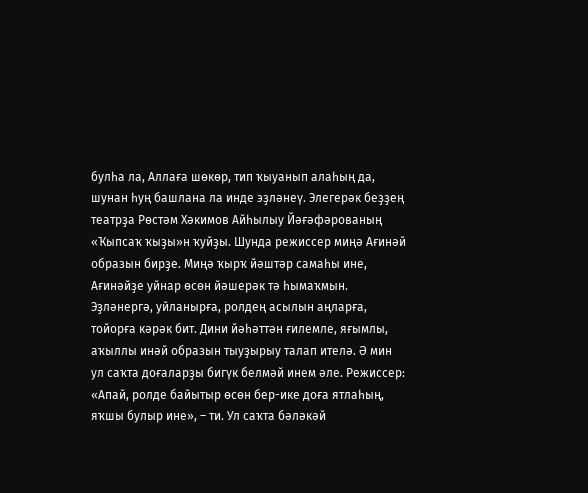булһа ла, Аллаға шөкөр, тип ҡыуанып алаһың да, шунан һуң башлана ла инде эҙләнеү. Элегерәк беҙҙең театрҙа Рөстәм Хәкимов Айһылыу Йәғәфәрованың «Ҡыпсаҡ ҡыҙы»н ҡуйҙы. Шунда режиссер миңә Ағинәй образын бирҙе. Миңә ҡырҡ йәштәр самаһы ине, Ағинәйҙе уйнар өсөн йәшерәк тә һымаҡмын. Эҙләнергә, уйланырға, ролдең асылын аңларға, тойорға кәрәк бит. Дини йәһәттән ғилемле, яғымлы, аҡыллы инәй образын тыуҙырыу талап ителә. Ә мин ул саҡта доғаларҙы бигүк белмәй инем әле. Режиссер: «Апай, ролде байытыр өсөн бер-ике доға ятлаһың, яҡшы булыр ине», – ти. Ул саҡта бәләкәй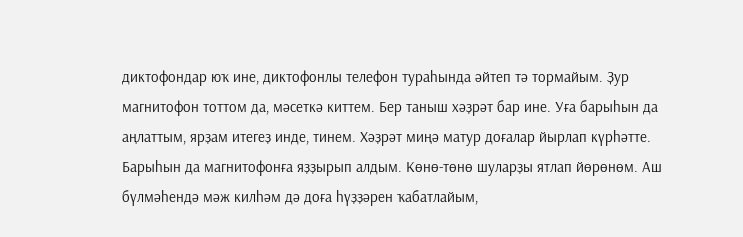диктофондар юҡ ине, диктофонлы телефон тураһында әйтеп тә тормайым. Ҙур магнитофон тоттом да, мәсеткә киттем. Бер таныш хәҙрәт бар ине. Уға барыһын да аңлаттым, ярҙам итегеҙ инде, тинем. Хәҙрәт миңә матур доғалар йырлап күрһәтте. Барыһын да магнитофонға яҙҙырып алдым. Көнө-төнө шуларҙы ятлап йөрөнөм. Аш бүлмәһендә мәж килһәм дә доға һүҙҙәрен ҡабатлайым,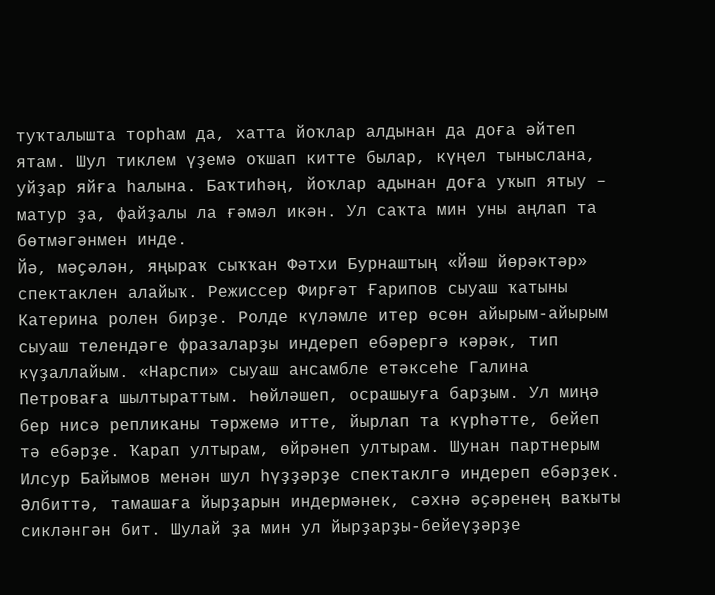туҡталышта торһам да, хатта йоҡлар алдынан да доға әйтеп ятам. Шул тиклем үҙемә оҡшап китте былар, күңел тыныслана, уйҙар яйға һалына. Баҡтиһәң, йоҡлар адынан доға уҡып ятыу – матур ҙа, файҙалы ла ғәмәл икән. Ул саҡта мин уны аңлап та бөтмәгәнмен инде.
Йә, мәҫәлән, яңыраҡ сыҡҡан Фәтхи Бурнаштың «Йәш йөрәктәр» спектаклен алайыҡ. Режиссер Фирғәт Ғарипов сыуаш ҡатыны Катерина ролен бирҙе. Ролде күләмле итер өсөн айырым-айырым сыуаш телендәге фразаларҙы индереп ебәрергә кәрәк, тип күҙаллайым. «Нарспи» сыуаш ансамбле етәксеһе Галина Петроваға шылтыраттым. Һөйләшеп, осрашыуға барҙым. Ул миңә бер нисә репликаны тәржемә итте, йырлап та күрһәтте, бейеп тә ебәрҙе. Ҡарап ултырам, өйрәнеп ултырам. Шунан партнерым Илсур Байымов менән шул һүҙҙәрҙе спектаклгә индереп ебәрҙек. Әлбиттә, тамашаға йырҙарын индермәнек, сәхнә әҫәренең ваҡыты сикләнгән бит. Шулай ҙа мин ул йырҙарҙы-бейеүҙәрҙе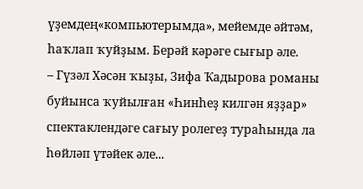үҙемдең«компьютерымда», мейемде әйтәм, һаҡлап ҡуйҙым. Берәй кәрәге сығыр әле.
– Гүзәл Хәсән ҡыҙы, Зифа Ҡадырова романы буйынса ҡуйылған «Һинһеҙ килгән яҙҙар» спектаклендәге сағыу ролегеҙ тураһында ла һөйләп үтәйек әле...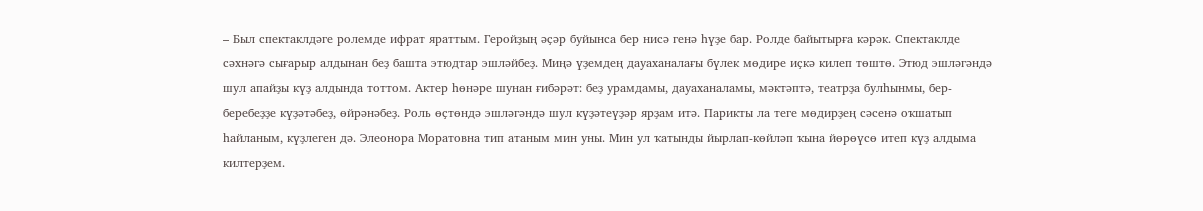– Был спектаклдәге ролемде ифрат яраттым. Геройҙың әҫәр буйынса бер нисә генә һүҙе бар. Ролде байытырға кәрәк. Спектаклде сәхнәгә сығарыр алдынан беҙ башта этюдтар эшләйбеҙ. Миңә үҙемдең дауаханалағы бүлек мөдире иҫкә килеп төштө. Этюд эшләгәндә шул апайҙы күҙ алдында тоттом. Актер һөнәре шунан ғибәрәт: беҙ урамдамы, дауаханаламы, мәктәптә, театрҙа булһынмы, бер-беребеҙҙе күҙәтәбеҙ, өйрәнәбеҙ. Роль өҫтөндә эшләгәндә шул күҙәтеүҙәр ярҙам итә. Парикты ла теге мөдирҙең сәсенә оҡшатып һайланым, күҙлеген дә. Элеонора Моратовна тип атаным мин уны. Мин ул ҡатынды йырлап-көйләп ҡына йөрөүсө итеп күҙ алдыма килтерҙем.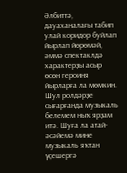Әлбиттә, дауаханалағы табип улай коридор буйлап йырлап йөрөмәй, әммә спектаклдә характерҙы асыр өсөн героиня йырларға ла мөмкин. Шул ролдәрҙе сығарғанда музыкаль белемем ныҡ ярҙам итә. Шуға ла атай-әсәйемә мине музыкаль яҡтан үҫешергә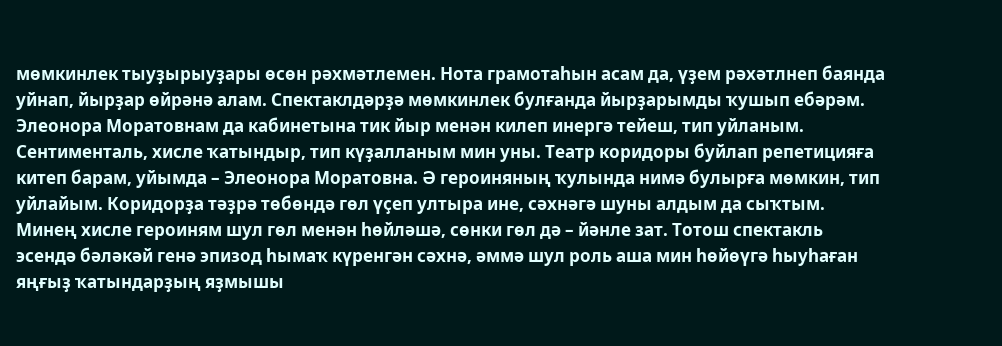мөмкинлек тыуҙырыуҙары өсөн рәхмәтлемен. Нота грамотаһын асам да, үҙем рәхәтлнеп баянда уйнап, йырҙар өйрәнә алам. Спектаклдәрҙә мөмкинлек булғанда йырҙарымды ҡушып ебәрәм. Элеонора Моратовнам да кабинетына тик йыр менән килеп инергә тейеш, тип уйланым. Сентименталь, хисле ҡатындыр, тип күҙалланым мин уны. Театр коридоры буйлап репетицияға китеп барам, уйымда – Элеонора Моратовна. Ә героиняның ҡулында нимә булырға мөмкин, тип уйлайым. Коридорҙа тәҙрә төбөндә гөл үҫеп ултыра ине, сәхнәгә шуны алдым да сыҡтым. Минең хисле героиням шул гөл менән һөйләшә, сөнки гөл дә – йәнле зат. Тотош спектакль эсендә бәләкәй генә эпизод һымаҡ күренгән сәхнә, әммә шул роль аша мин һөйөүгә һыуһаған яңғыҙ ҡатындарҙың яҙмышы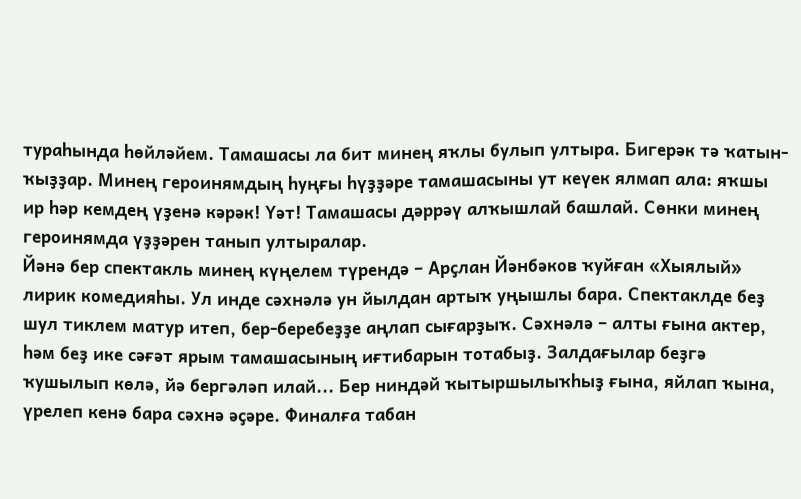тураһында һөйләйем. Тамашасы ла бит минең яҡлы булып ултыра. Бигерәк тә ҡатын-ҡыҙҙар. Минең героинямдың һуңғы һүҙҙәре тамашасыны ут кеүек ялмап ала: яҡшы ир һәр кемдең үҙенә кәрәк! Үәт! Тамашасы дәррәү алҡышлай башлай. Сөнки минең героинямда үҙҙәрен танып ултыралар.
Йәнә бер спектакль минең күңелем түрендә – Арҫлан Йәнбәков ҡуйған «Хыялый» лирик комедияһы. Ул инде сәхнәлә ун йылдан артыҡ уңышлы бара. Спектаклде беҙ шул тиклем матур итеп, бер-беребеҙҙе аңлап сығарҙыҡ. Сәхнәлә – алты ғына актер, һәм беҙ ике сәғәт ярым тамашасының иғтибарын тотабыҙ. Залдағылар беҙгә ҡушылып көлә, йә бергәләп илай... Бер ниндәй ҡытыршылыҡһыҙ ғына, яйлап ҡына, үрелеп кенә бара сәхнә әҫәре. Финалға табан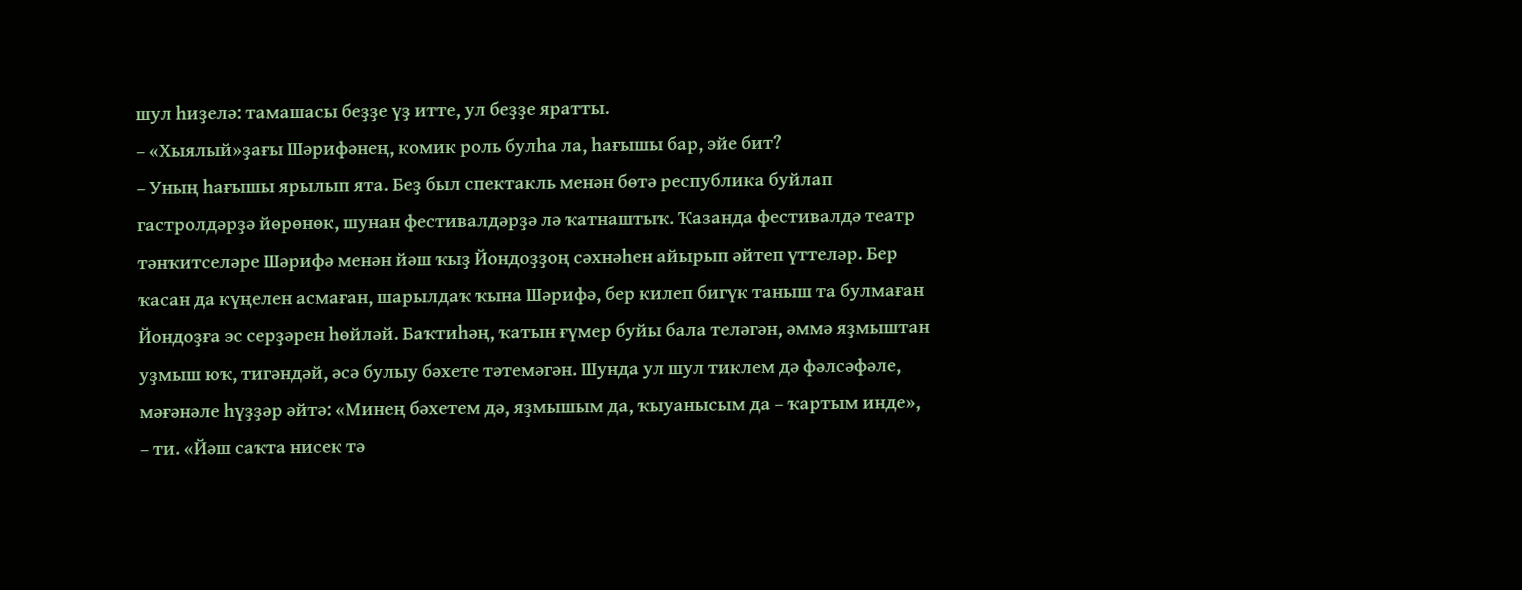шул һиҙелә: тамашасы беҙҙе үҙ итте, ул беҙҙе яратты.
– «Хыялый»ҙағы Шәрифәнең, комик роль булһа ла, һағышы бар, эйе бит?
– Уның һағышы ярылып ята. Беҙ был спектакль менән бөтә республика буйлап гастролдәрҙә йөрөнөк, шунан фестивалдәрҙә лә ҡатнаштыҡ. Ҡазанда фестивалдә театр тәнҡитселәре Шәрифә менән йәш ҡыҙ Йондоҙҙоң сәхнәһен айырып әйтеп үттеләр. Бер ҡасан да күңелен асмаған, шарылдаҡ ҡына Шәрифә, бер килеп бигүк таныш та булмаған Йондоҙға эс серҙәрен һөйләй. Баҡтиһәң, ҡатын ғүмер буйы бала теләгән, әммә яҙмыштан уҙмыш юҡ, тигәндәй, әсә булыу бәхете тәтемәгән. Шунда ул шул тиклем дә фәлсәфәле, мәғәнәле һүҙҙәр әйтә: «Минең бәхетем дә, яҙмышым да, ҡыуанысым да – ҡартым инде», – ти. «Йәш саҡта нисек тә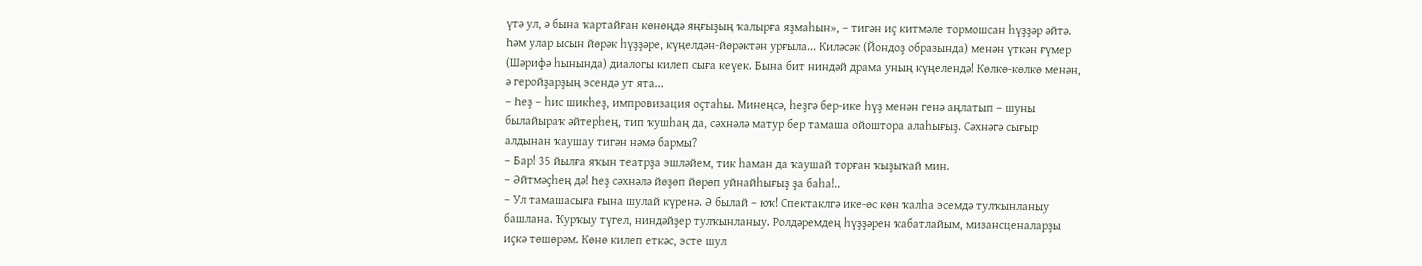үтә ул, ә бына ҡартайған көнөңдә яңғыҙың ҡалырға яҙмаһын», – тигән иҫ китмәле тормошсан һүҙҙәр әйтә. Һәм улар ысын йөрәк һүҙҙәре, күңелдән-йөрәктән урғыла... Киләсәк (Йондоҙ образында) менән үткән ғүмер (Шәрифә һынында) диалогы килеп сыға кеүек. Бына бит ниндәй драма уның күңелендә! Көлкө-көлкө менән, ә геройҙарҙың эсендә ут ята...
– Һеҙ – һис шикһеҙ, импровизация оҫтаһы. Минеңсә, һеҙгә бер-ике һүҙ менән генә аңлатып – шуны былайыраҡ әйтерһең, тип ҡушһаң да, сәхнәлә матур бер тамаша ойоштора алаһығыҙ. Сәхнәгә сығыр алдынан ҡаушау тигән нәмә бармы?
– Бар! 35 йылға яҡын театрҙа эшләйем, тик һаман да ҡаушай торған ҡыҙыҡай мин.
– Әйтмәҫһең дә! Һеҙ сәхнәлә йөҙөп йөрөп уйнайһығыҙ ҙа баһа!..
– Ул тамашасыға ғына шулай күренә. Ә былай – юҡ! Спектаклгә ике-өс көн ҡалһа эсемдә тулҡынланыу башлана. Ҡурҡыу түгел, ниндәйҙер тулҡынланыу. Ролдәремдең һүҙҙәрен ҡабатлайым, мизансценаларҙы иҫкә төшөрәм. Көнө килеп еткәс, эсте шул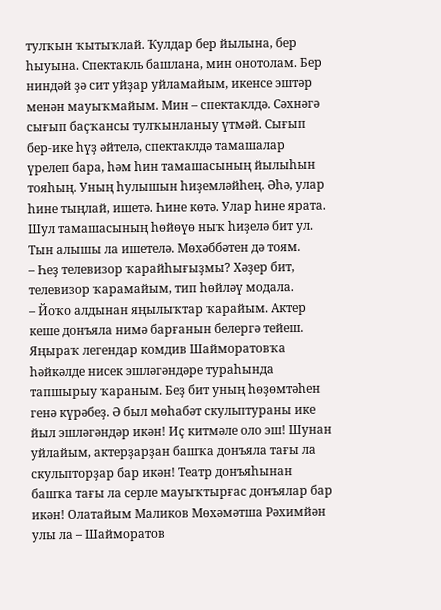тулҡын ҡытыҡлай. Ҡулдар бер йылына, бер һыуына. Спектакль башлана, мин онотолам. Бер ниндәй ҙә сит уйҙар уйламайым, икенсе эштәр менән мауыҡмайым. Мин – спектаклдә. Сәхнәгә сығып баҫҡансы тулҡынланыу үтмәй. Сығып бер-ике һүҙ әйтелә, спектаклдә тамашалар үрелеп бара, һәм һин тамашасының йылыһын тояһың. Уның һулышын һиҙемләйһең. Әһә, улар һине тыңлай, ишетә. Һине көтә. Улар һине ярата. Шул тамашасының һөйөүө ныҡ һиҙелә бит ул. Тын алышы ла ишетелә. Мөхәббәтен дә тоям.
– Һеҙ телевизор ҡарайһығыҙмы? Хәҙер бит, телевизор ҡарамайым, тип һөйләү модала.
– Йоҡо алдынан яңылыҡтар ҡарайым. Актер кеше донъяла нимә барғанын белергә тейеш. Яңыраҡ легендар комдив Шайморатовҡа һәйкәлде нисек эшләгәндәре тураһында тапшырыу ҡараным. Беҙ бит уның һөҙөмтәһен генә күрәбеҙ. Ә был мөһабәт скульптураны ике йыл эшләгәндәр икән! Иҫ китмәле оло эш! Шунан уйлайым, актерҙарҙан башҡа донъяла тағы ла скульпторҙар бар икән! Театр донъяһынан башҡа тағы ла серле мауыҡтырғас донъялар бар икән! Олатайым Маликов Мөхәмәтша Рәхимйән улы ла – Шайморатов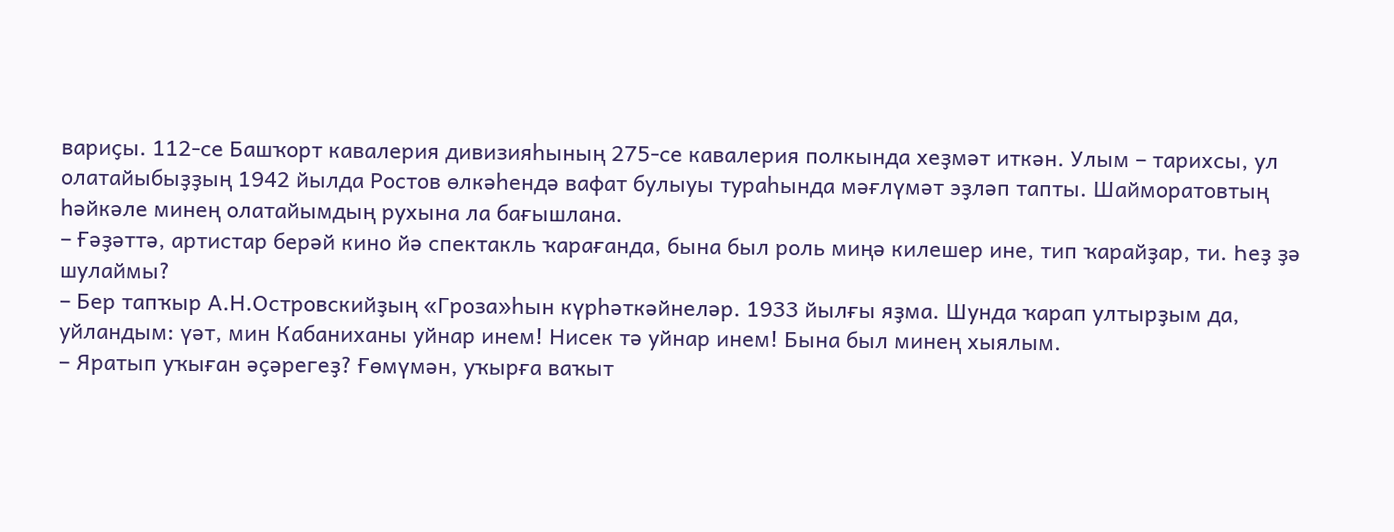вариҫы. 112-се Башҡорт кавалерия дивизияһының 275-се кавалерия полкында хеҙмәт иткән. Улым – тарихсы, ул олатайыбыҙҙың 1942 йылда Ростов өлкәһендә вафат булыуы тураһында мәғлүмәт эҙләп тапты. Шайморатовтың һәйкәле минең олатайымдың рухына ла бағышлана.
– Ғәҙәттә, артистар берәй кино йә спектакль ҡарағанда, бына был роль миңә килешер ине, тип ҡарайҙар, ти. Һеҙ ҙә шулаймы?
– Бер тапҡыр А.Н.Островскийҙың «Гроза»һын күрһәткәйнеләр. 1933 йылғы яҙма. Шунда ҡарап ултырҙым да, уйландым: үәт, мин Кабаниханы уйнар инем! Нисек тә уйнар инем! Бына был минең хыялым.
– Яратып уҡыған әҫәрегеҙ? Ғөмүмән, уҡырға ваҡыт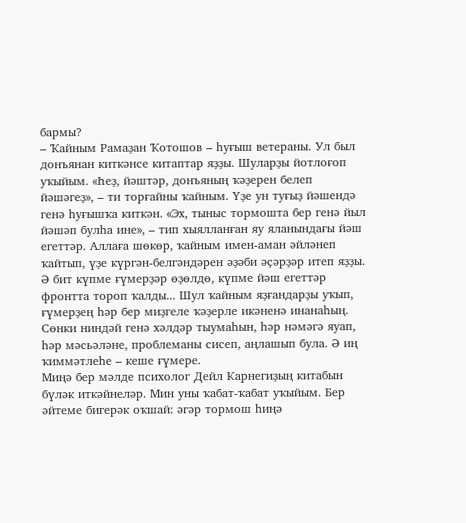бармы?
– Ҡайным Рамаҙан Ҡотошов – һуғыш ветераны. Ул был донъянан киткәнсе китаптар яҙҙы. Шуларҙы йотлоғоп уҡыйым. «Һеҙ, йәштәр, донъяның ҡәҙерен белеп йәшәгеҙ», – ти торғайны ҡайным. Үҙе ун туғыҙ йәшендә генә һуғышҡа киткән. «Эх, тыныс тормошта бер генә йыл йәшәп булһа ине», – тип хыялланған яу яланындағы йәш егеттәр. Аллаға шөкөр, ҡайным имен-аман әйләнеп ҡайтып, үҙе күргән-белгәндәрен әҙәби әҫәрҙәр итеп яҙҙы. Ә бит күпме ғүмерҙәр өҙөлдө, күпме йәш егеттәр фронтта тороп ҡалды... Шул ҡайным яҙғандарҙы уҡып, ғүмерҙең һәр бер миҙгеле ҡәҙерле икәненә инанаһың. Сөнки ниндәй генә хәлдәр тыумаһын, һәр нәмәгә яуап, һәр мәсьәләне, проблеманы сисеп, аңлашып була. Ә иң ҡиммәтлеһе – кеше ғүмере.
Миңә бер мәлде психолог Дейл Карнегиҙың китабын бүләк иткәйнеләр. Мин уны ҡабат-ҡабат уҡыйым. Бер әйтеме бигерәк оҡшай: әгәр тормош һиңә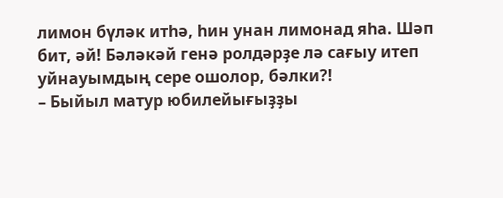лимон бүләк итһә, һин унан лимонад яһа. Шәп бит, әй! Бәләкәй генә ролдәрҙе лә сағыу итеп уйнауымдың сере ошолор, бәлки?!
– Быйыл матур юбилейығыҙҙы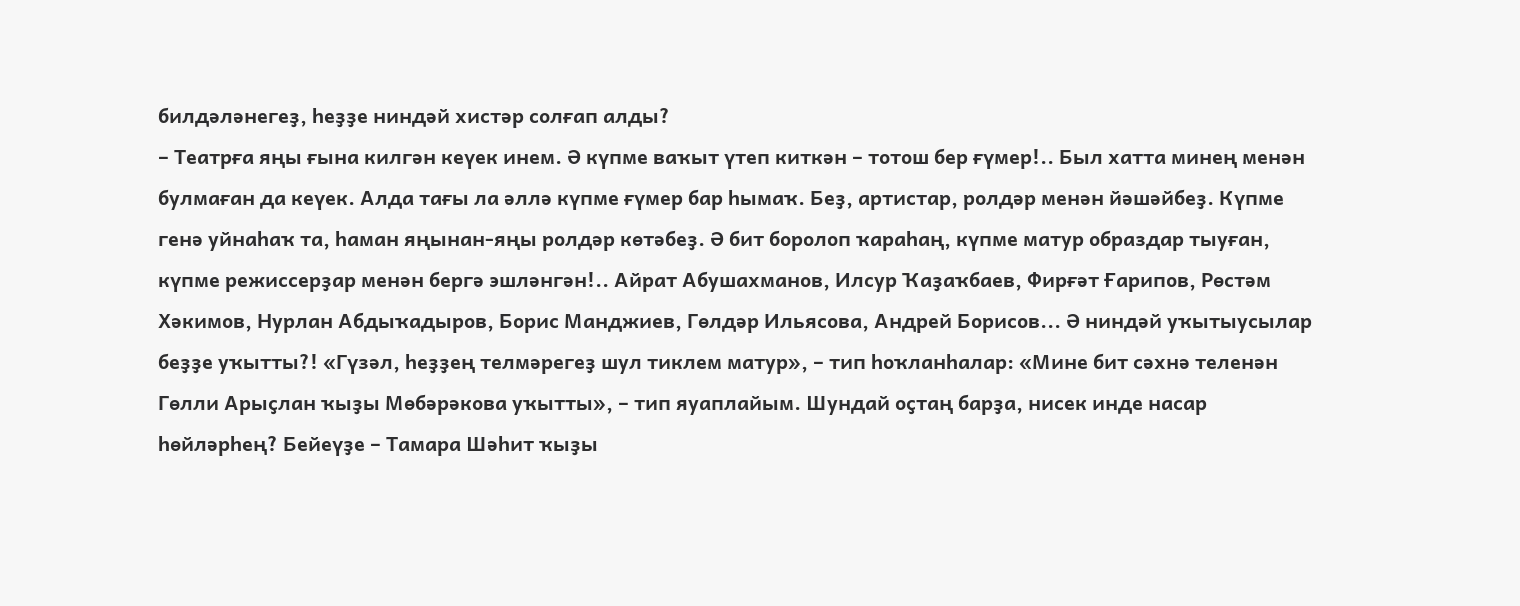билдәләнегеҙ, һеҙҙе ниндәй хистәр солғап алды?
– Театрға яңы ғына килгән кеүек инем. Ә күпме ваҡыт үтеп киткән – тотош бер ғүмер!.. Был хатта минең менән булмаған да кеүек. Алда тағы ла әллә күпме ғүмер бар һымаҡ. Беҙ, артистар, ролдәр менән йәшәйбеҙ. Күпме генә уйнаһаҡ та, һаман яңынан-яңы ролдәр көтәбеҙ. Ә бит боролоп ҡараһаң, күпме матур образдар тыуған, күпме режиссерҙар менән бергә эшләнгән!.. Айрат Абушахманов, Илсур Ҡаҙаҡбаев, Фирғәт Ғарипов, Рөстәм Хәкимов, Нурлан Абдыҡадыров, Борис Манджиев, Гөлдәр Ильясова, Андрей Борисов... Ә ниндәй уҡытыусылар беҙҙе уҡытты?! «Гүзәл, һеҙҙең телмәрегеҙ шул тиклем матур», – тип һоҡланһалар: «Мине бит сәхнә теленән Гөлли Арыҫлан ҡыҙы Мөбәрәкова уҡытты», – тип яуаплайым. Шундай оҫтаң барҙа, нисек инде насар һөйләрһең? Бейеүҙе – Тамара Шәһит ҡыҙы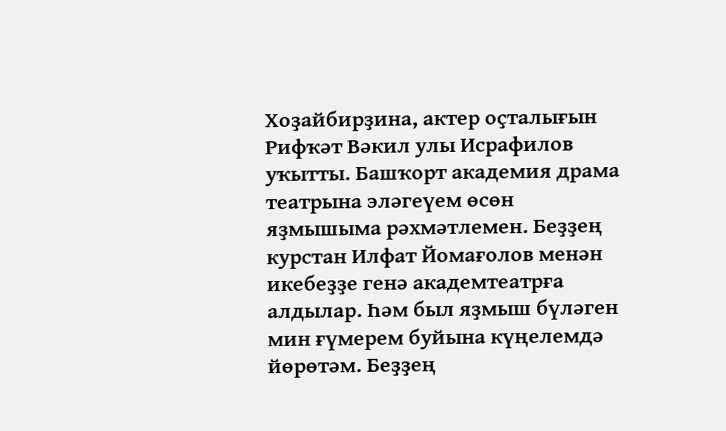Хоҙайбирҙина, актер оҫталығын Рифҡәт Вәкил улы Исрафилов уҡытты. Башҡорт академия драма театрына эләгеүем өсөн яҙмышыма рәхмәтлемен. Беҙҙең курстан Илфат Йомағолов менән икебеҙҙе генә академтеатрға алдылар. Һәм был яҙмыш бүләген мин ғүмерем буйына күңелемдә йөрөтәм. Беҙҙең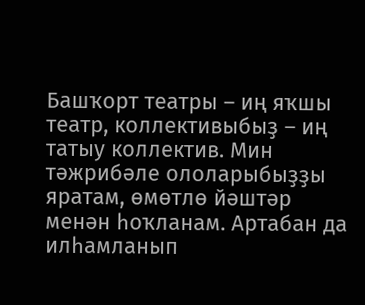Башҡорт театры – иң яҡшы театр, коллективыбыҙ – иң татыу коллектив. Мин тәжрибәле ололарыбыҙҙы яратам, өмөтлө йәштәр менән һоҡланам. Артабан да илһамланып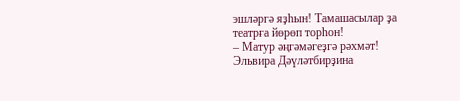эшләргә яҙһын! Тамашасылар ҙа театрға йөрөп торһон!
– Матур әңгәмәгеҙгә рәхмәт!
Эльвира Дәүләтбирҙина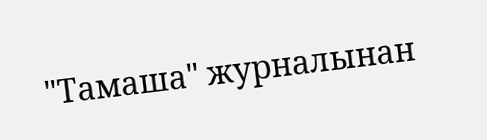"Тамаша" журналынан